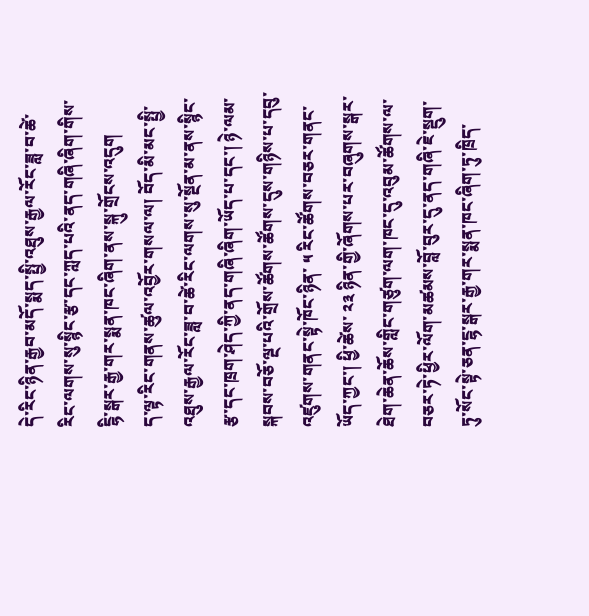དེ་རིང་ཉིན་རྒྱབ་མདོ་སྨད་སྤྱི་འཐུས་རྒྱལ་རོང་ཟླ་བ་ཚེ་རིང་ལགས་སུ་སྙིང་རྩ་དང་ཀླད་པའི་ནད་གཞི་ཞིག་གིས་ངྷི་སྒར་རྒྱ་གར་སྨན་ཁང་ཞིག་ནས་སྐུ་གྲོངས་འདུག
ད་ལྟ་རིང་གནས་ཚུལ་འབྱོར་གསལ་ལ། བོད་མི་མང་སྤྱི་འཐུས་རྒྱལ་རོང་ཟླ་བ་ཚེ་རིང་ལགས་སུ་སྔོན་མ་ནས་སྙིང་རྩ་དང་ཁྲག་ཤེད་ཀྱི་ནད་གཞི་ཞིག་ཡོད་པ་དང་། ཉེ་ལམ་སྐབས་བཅོ་ལྔ་པའི་གྲོས་ཚོགས་ཚོགས་དུས་གཉིས་པ་དབུ་འཛུགས་གནང་སྟེ་ཁོང་ཉིན་ ༥ རིང་ཚོགས་བཅར་གནང་ཡོད་ཀྱང་། ཕྱི་ཚེས་ ༢༣ ཉིན་གྱི་ཞོགས་པར་བཞུགས་སྒར་ཐེག་ཆེན་ཆོས་གླིང་གཙུག་ལག་ཁང་དུ་འབུམ་ཚོགས་ལ་བཅར་ཏེ་ཕྱིར་ལོག་མཚམས་བློ་བུར་དུ་ནད་གཞི་ཇེ་སྡུག་ཏུ་སོང་སྟེ་ཅན་ངྷ་སྒར་རྒྱ་གར་སྨན་ཁང་ཞིག་ཏུ་ཁྲིད་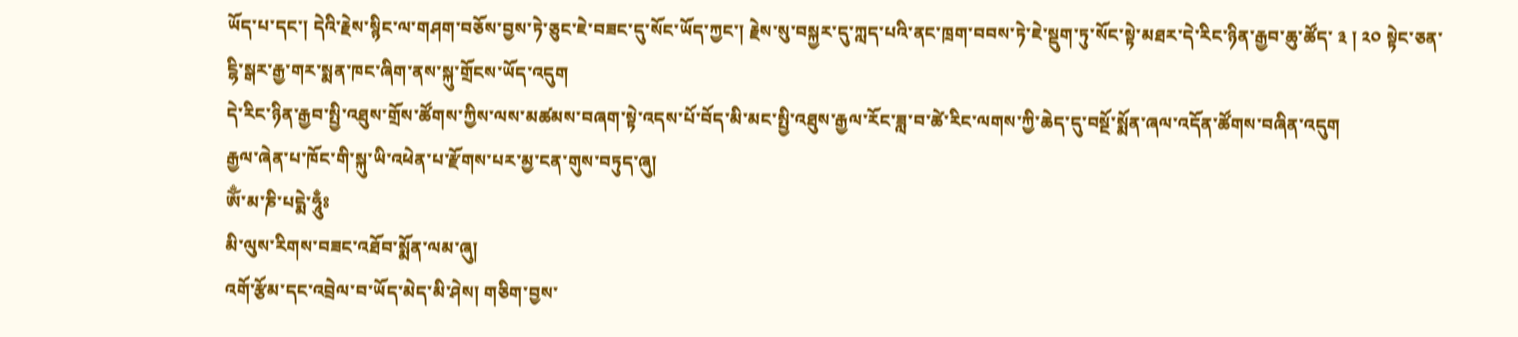ཡོད་པ་དང་། དེའི་རྗེས་སྙིང་ལ་གཤག་བཅོས་བྱས་ཏེ་ཅུང་ཇེ་བཟང་དུ་སོང་ཡོད་ཀྱང་། རྗེས་སུ་བསྐྱར་དུ་ཀླད་པའི་ནང་ཁྲག་བབས་ཏེ་ཇེ་སྡུག་ཏུ་སོང་སྟེ་མཐར་དེ་རིང་ཉིན་རྒྱབ་ཆུ་ཚོད་ ༣ ། ༢༠ སྟེང་ཅན་ངྷི་སྒར་རྒྱ་གར་སྨན་ཁང་ཞིག་ནས་སྐུ་གྲོངས་ཡོད་འདུག
དེ་རིང་ཉིན་རྒྱབ་སྤྱི་འཐུས་གྲོས་ཚོགས་ཀྱིས་ལས་མཚམས་བཞག་སྟེ་འདས་པོ་བོད་མི་མང་སྤྱི་འཐུས་རྒྱལ་རོང་ཟླ་བ་ཚེ་རིང་ལགས་ཀྱི་ཆེད་དུ་བསྔོ་སྨོན་ཞལ་འདོན་ཚོགས་བཞིན་འདུག
རྒྱལ་ཞེན་པ་ཁོང་གི་སྐུ་ཡི་འཕེན་པ་རྫོགས་པར་མྱ་ངན་གུས་བཏུད་ཞུ།
ཨོྃ་མ་ཎི་པདྨེ་ཧཱུྃཿ
མི་ལུས་རིགས་བཟང་འཐོབ་སྨོན་ལམ་ཞུ།
འགོ་རྩོམ་དང་འབྲེལ་བ་ཡོད་མེད་མི་ཤེས། གཅིག་བྱས་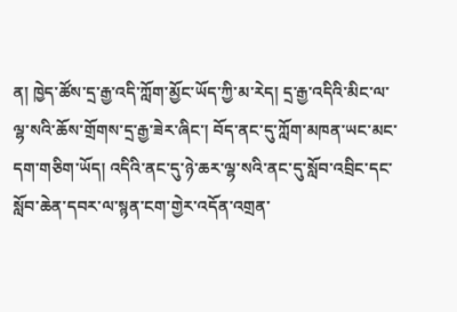ན། ཁྱེད་ཚོས་དྲ་རྒྱ་འདི་ཀློག་མྱོང་ཡོད་ཀྱི་མ་རེད། དྲ་རྒྱ་འདིའི་མིང་ལ་ལྷ་སའི་ཆོས་གྲོགས་དྲ་རྒྱ་ཟེར་ཞིང་། བོད་ནང་དུ་ཀློག་མཁན་ཡང་མང་དག་གཅིག་ཡོད། འདིའི་ནང་དུ་ཉེ་ཆར་ལྷ་སའི་ནང་དུ་སློབ་འབྲིང་དང་སློབ་ཆེན་དབར་ལ་སྙན་ངག་གྱེར་འདོན་འགྲན་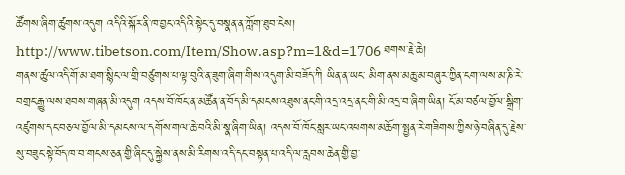ཚོགས་ཞིག་ཚུགས་འདུག འདིའི་སྐོར་ནི་ཁ་བྱང་འདིའི་སྟེང་དུ་བསྣན་ན་ཀློག་ཐུབ་ངེས། http://www.tibetson.com/Item/Show.asp?m=1&d=1706 ཐགས་རྗེ་ཆེ།
གནས་ཚུལ་འདི་གོ་མ་ཐག་སྙིང་ལ་གྲི་བཙུགས་པ་ལྟ་བུའི་ན་ཟུག་ཞིག་གིས་འདུག་མི་བཟོད་ཀི ཡིན་ན་ཡང་ མིག་ནས་མཆུ་མ་བཞུར་ཀྱིན་ངག་ལས་མ་ཎི་རེ་བགྲང་རྒྱུ་ལས་ཐབས་གཞན་མི་འདུག འདས་བོ་ཁོང་ན་མཚོན་ན་བོད་མི་དམངས་འཐུས་ནང་གི་འདྲ་འདྲ་ནང་གི་མི་འདྲ་བ་ཞིག་ཡིན། ངོ་མ་བཙལ་བྱོལ་སྒྲིག་འཛུགས་དང་བཅལ་བྱོལ་མི་དམངས་ལ་དགོས་གལ་ཆེ་བའི་མི་སྣ་ཞིག་ཡིན། འདས་བོ་ཁོང་སླར་ཡང་འཕགས་མཆོག་སྤྱན་རེ་གཟིགས་ཀྱིས་ཉེ་བཞིན་དུ་རྗེས་སུ་བཟུང་སྟེ་བོད་ཁ་བ་གངས་ཅན་གྱི་ཞིང་དུ་སྐྱེས་ནས་མི་རིགས་འདི་དང་བསྟན་པ་འདི་ལ་རླབས་ཆེན་གྱི་བྱ་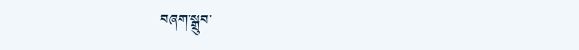བཞག་སྒྲུབ་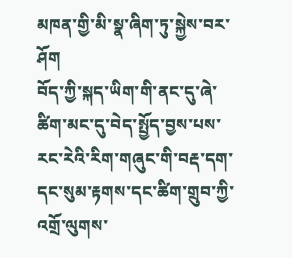མཁན་གྱི་མི་སྣ་ཞིག་ཏུ་སྐྱེས་བར་ཤོག
བོད་ཀྱི་སྐད་ཡིག་གི་ནང་དུ་ཞེ་ཚིག་མང་དུ་བེད་སྤྱོད་བྱས་པས་རང་རེའི་རིག་གཞུང་གི་བརྡ་དག་དང་སུམ་རྟགས་དང་ཚིག་གྲུབ་ཀྱི་འགྲོ་ལུགས་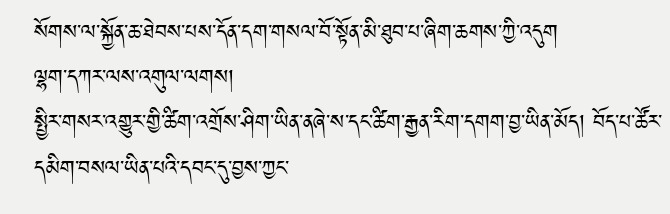སོགས་ལ་སྐྱོན་ཆ་ཐེབས་པས་དོན་དག་གསལ་བོ་སྟོན་མི་ཐུབ་པ་ཞིག་ཆགས་ཀྱི་འདུག
ལྷག་དཀར་ལས་འགུལ་ལགས།
སྤྱིར་གསར་འགྱུར་གྱི་ཚིག་འགྲོས་ཤིག་ཡིན་ནཞེ་ས་དང་ཚིག་རྒྱན་རིག་དགག་བྱ་ཡིན་མོད། བོད་པ་ཚོར་དམིག་བསལ་ཡིན་པའི་དབང་དུ་བྱས་ཀྱང་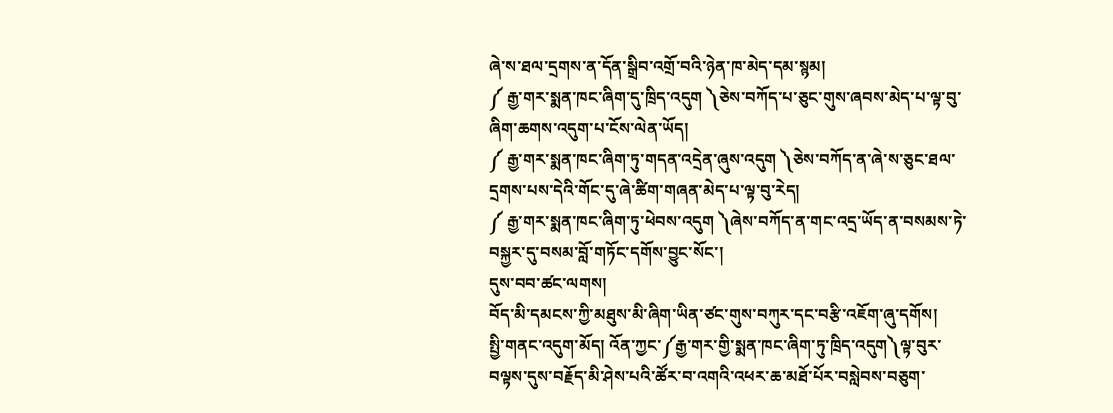ཞེ་ས་ཐལ་དྲགས་ན་དོན་སྒྲིབ་འགྲོ་བའི་ཉེན་ཁ་མེད་དམ་སྙམ།
༼ རྒྱ་གར་སྨན་ཁང་ཞིག་དུ་ཁྲིད་འདུག ༽ཅེས་བཀོད་པ་ཅུང་གུས་ཞབས་མེད་པ་ལྟ་བུ་ཞིག་ཆགས་འདུག་པ་ངོས་ལེན་ཡོད།
༼ རྒྱ་གར་སྨན་ཁང་ཞིག་ཏུ་གདན་འདྲེན་ཞུས་འདུག ༽ཅེས་བཀོད་ན་ཞེ་ས་ཅུང་ཐལ་དྲགས་པས་དེའི་གོང་དུ་ཞེ་ཚིག་གཞན་མེད་པ་ལྟ་བུ་རེད།
༼ རྒྱ་གར་སྨན་ཁང་ཞིག་ཏུ་ཕེབས་འདུག ༽ཞེས་བཀོད་ན་གང་འདྲ་ཡོད་ན་བསམས་ཏེ་བསྐྱར་དུ་བསམ་བློ་གཏོང་དགོས་བྱུང་སོང་།
དུས་བབ་ཚང་ལགས།
བོད་མི་དམངས་ཀྱི་མཐུས་མི་ཞིག་ཡིན་ཙང་གུས་བཀུར་དང་བརྩི་འཇོག་ཞུ་དགོས།
སྤྱི་གནང་འདུག་མོད། འོན་ཀྱང་༼རྒྱ་གར་གྱི་སྨན་ཁང་ཞིག་ཏུ་ཁྲིད་འདུག༽ལྟ་བུར་བལྟས་དུས་བརྗོད་མི་ཤེས་པའི་ཚོར་བ་འགའི་འཕར་ཆ་མཐོ་པོར་བསླེབས་བཅུག་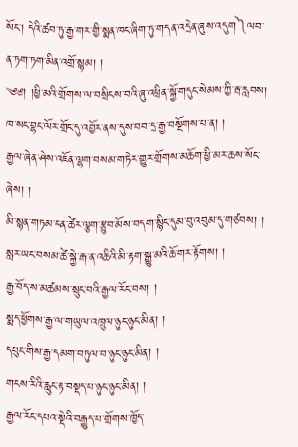སོང་། དེའི་ཚབ་ཏུ་རྒྱ་གར་གྱི་སྨན་ཁང་ཞིག་ཏུ་གདན་འདྲེན་ཞུས་འདུག༽ལབ་ན་ཏག་ཏག་མིན་འགྲོ་སྙམ། །
༄༅། །ཕྱི་མའི་གྲོགས་ལ་བསྲིངས་བའི་ཞུ་འཕྲིན་སྐྱོ་གདུང་སེམས་ཀྱི་རྦ་རླབས།
ཁ་སང་བྷང་ལོར་གྲོང་དུ་འབྱོར་ནས་དུས་བབ་དྲ་རྒྱ་བསྔོགས་པ་ན། །
རྒྱལ་ཞེན་ཤེས་འཇོན་ལྷག་བསམ་གཏེར་གྱུར་གྲོགས་མཆོག་ཕྱི་མར་ཆས་སོང་ཞེས། །
མི་སྙན་གཏམ་ངན་ཚེར་ལྕག་རྩུབ་མོས་བདག་སྙིང་དུམ་བུ་འབུམ་དུ་གཙབས། །
སླར་ཡང་བསམ་ཚེ་སྐྱེ་རྒ་ན་འཆིའི་མི་རྟག་སྒྱུ་མའི་ཆོ་གར་རྟོགས། །
རྒྱ་བོད་ས་མཚམས་སྲུང་བའི་རྒྱལ་རོང་བས། །
སྨད་ཕྱོགས་རྒྱ་ལ་གཡུལ་འཁྲུལ་ཉུང་ཉུང་མིན། །
དཔུང་གིས་རྒྱ་དམག་བཏུལ་བ་ཉུང་ཉུང་མིན། །
གངས་རིའི་རླུང་རྟ་བསྡད་པ་ཉུང་ཉུང་མིན། །
རྒྱལ་རོང་དཔའ་སྡེའི་བརྒྱུད་པ་གྲོགས་ཁྱོད་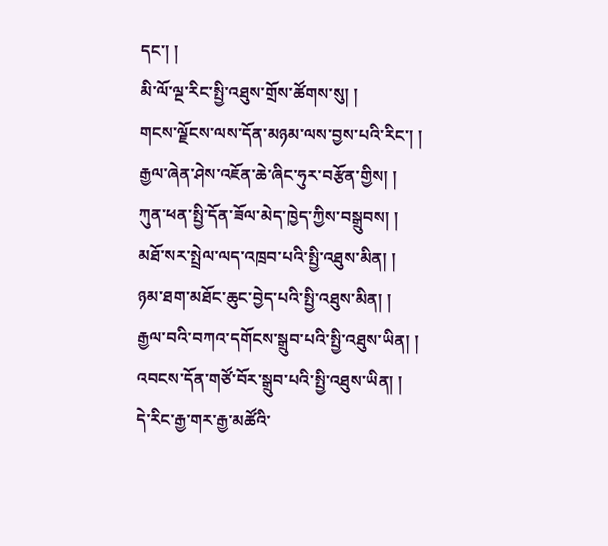དང་། །
མི་ལོ་ལྔ་རིང་སྤྱི་འཐུས་གྲོས་ཚོགས་སུ། །
གངས་ལྗོངས་ལས་དོན་མཉམ་ལས་བྱས་པའི་རིང་། །
རྒྱལ་ཞེན་ཤེས་འཇོན་ཆེ་ཞིང་ཧུར་བརྩོན་གྱིས། །
ཀུན་ཕན་སྤྱི་དོན་ཟོལ་མེད་ཁྱེད་ཀྱིས་བསྒྲུབས། །
མཐོ་སར་སྤྲེལ་ལད་འཁྲབ་པའི་སྤྱི་འཐུས་མིན། །
ཉམ་ཐག་མཐོང་ཆུང་བྱེད་པའི་སྤྱི་འཐུས་མིན། །
རྒྱལ་བའི་བཀའ་དགོངས་སྒྲུབ་པའི་སྤྱི་འཐུས་ཡིན། །
འབངས་དོན་གཙོ་བོར་སྒྲུབ་པའི་སྤྱི་འཐུས་ཡིན། །
དེ་རིང་རྒྱ་གར་རྒྱ་མཚོའི་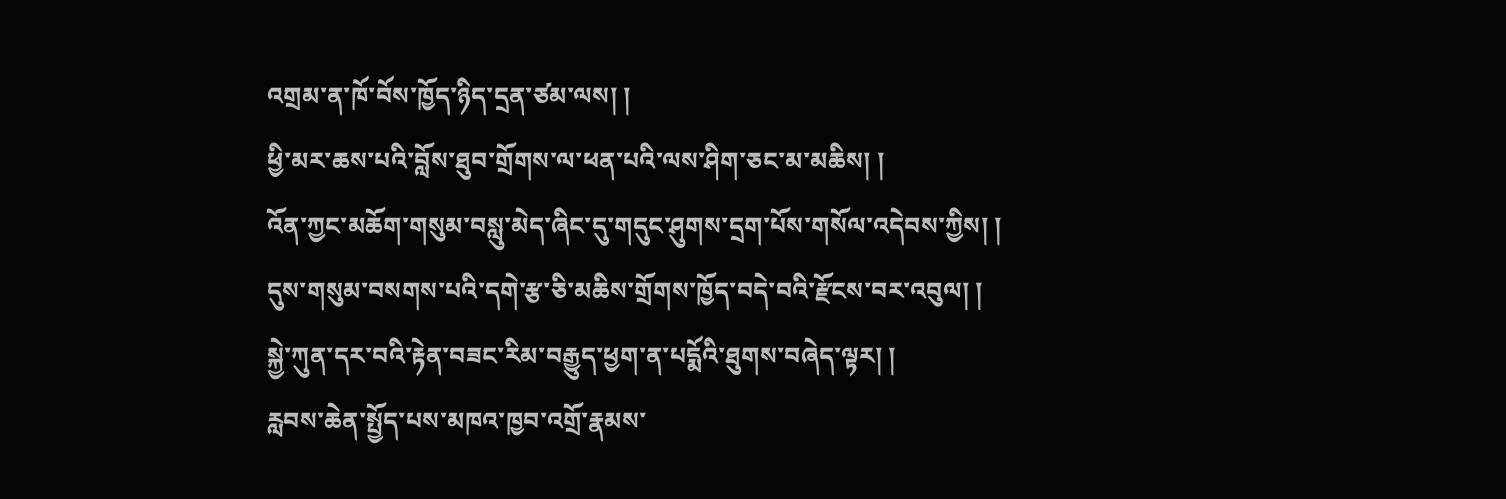འགྲམ་ན་ཁོ་བོས་ཁྱོད་ཉིད་དྲན་ཙམ་ལས། །
ཕྱི་མར་ཆས་པའི་བློས་ཐུབ་གྲོགས་ལ་ཕན་པའི་ལས་ཤིག་ཅང་མ་མཆིས། །
འོན་ཀྱང་མཆོག་གསུམ་བསླུ་མེད་ཞིང་དུ་གདུང་ཤུགས་དྲག་པོས་གསོལ་འདེབས་ཀྱིས། །
དུས་གསུམ་བསགས་པའི་དགེ་རྩ་ཅི་མཆིས་གྲོགས་ཁྱོད་བདེ་བའི་རྫོངས་བར་འབུལ། །
སྐྱེ་ཀུན་དར་བའི་རྟེན་བཟང་རིམ་བརྒྱུད་ཕྱག་ན་པདྨོའི་ཐུགས་བཞེད་ལྟར། །
རླབས་ཆེན་སྤྱོད་པས་མཁའ་ཁྱབ་འགྲོ་རྣམས་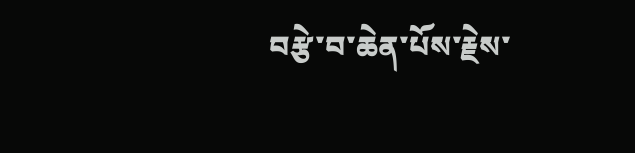བརྩེ་བ་ཆེན་པོས་རྗེས་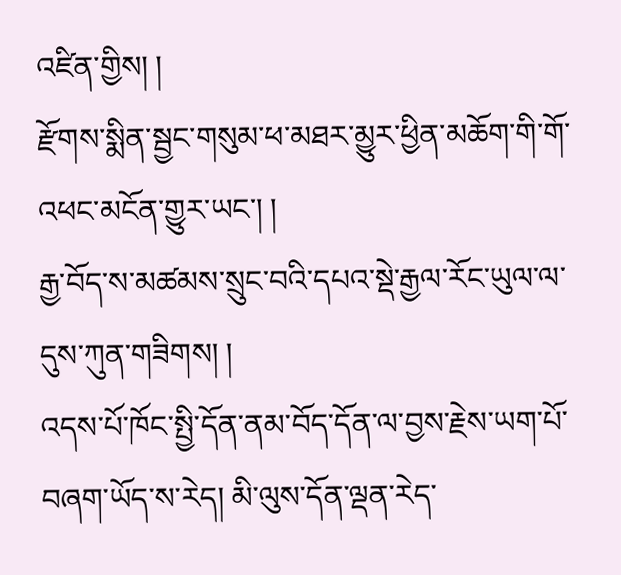འཛིན་གྱིས། །
རྫོགས་སྨིན་སྦྱང་གསུམ་ཕ་མཐར་མྱུར་ཕྱིན་མཆོག་གི་གོ་འཕང་མངོན་གྱུར་ཡང་། །
རྒྱ་བོད་ས་མཚམས་སྲུང་བའི་དཔའ་སྡེ་རྒྱལ་རོང་ཡུལ་ལ་དུས་ཀུན་གཟིགས། །
འདས་པོ་ཁོང་སྤྱི་དོན་ནམ་བོད་དོན་ལ་བྱས་རྗེས་ཡག་པོ་བཞག་ཡོད་ས་རེད། མི་ལུས་དོན་ལྡན་རེད་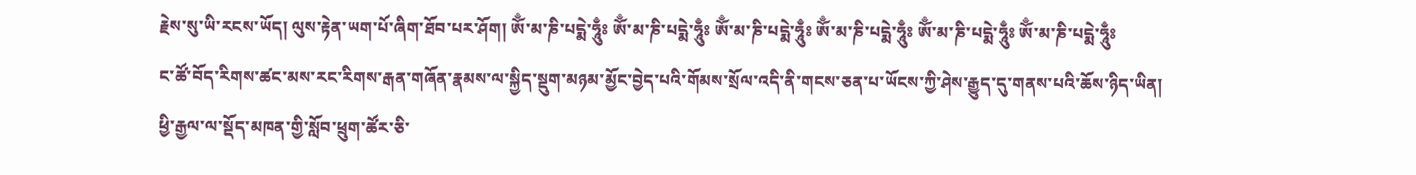རྗེས་སུ་ཡི་རངས་ཡོད། ལུས་རྟེན་ཡག་པོ་ཞིག་ཐོབ་པར་ཤོག། ཨོྃ་མ་ཎི་པདྨེ་ཧཱུྃཿ ཨོྃ་མ་ཎི་པདྨེ་ཧཱུྃཿ ཨོྃ་མ་ཎི་པདྨེ་ཧཱུྃཿ ཨོྃ་མ་ཎི་པདྨེ་ཧཱུྃཿ ཨོྃ་མ་ཎི་པདྨེ་ཧཱུྃཿ ཨོྃ་མ་ཎི་པདྨེ་ཧཱུྃཿ
ང་ཚོ་བོད་རིགས་ཚང་མས་རང་རིགས་རྒན་གཞོན་རྣམས་ལ་སྐྱིད་སྡུག་མཉམ་མྱོང་བྱེད་པའི་གོམས་སྲོལ་འདི་ནི་གངས་ཅན་པ་ཡོངས་ཀྱི་ཤེས་རྒྱུད་དུ་གནས་པའི་ཆོས་ཉིད་ཡིན།
ཕྱི་རྒྱལ་ལ་སྡོད་མཁན་གྱི་སློབ་ཕྲུག་ཚོར་ཅི་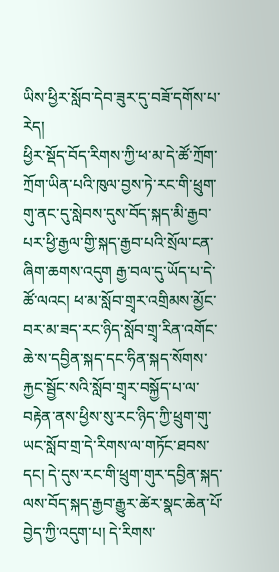ཡིས་ཕྱིར་སློབ་དེབ་ཟུར་དུ་བཟོ་དགོས་པ་རེད།
ཕྱིར་སྡོད་བོད་རིགས་ཀྱི་ཕ་མ་དེ་ཚོ་ཀྲོག་ཀྲོག་ཡིན་པའི་ཁུལ་བྱས་ཏེ་རང་གི་ཕྲུག་གུ་ནང་དུ་སླེབས་དུས་བོད་སྐད་མི་རྒྱབ་པར་ཕྱི་རྒྱལ་གྱི་སྐད་རྒྱབ་པའི་སྲོལ་ངན་ཞིག་ཆགས་འདུག རྒྱ་བལ་དུ་ཡོད་པ་དེ་ཚོ་ལའང། ཕ་མ་སློབ་གྲྭར་འགྲིམས་མྱོང་བར་མ་ཟད་རང་ཉིད་སློབ་གྲྭ་རིན་འགོང་ཆེ་ས་དབྱིན་སྐད་དང་ཧིན་སྐད་སོགས་རྐྱང་སྦྱོང་སའི་སློབ་གྲྭར་བསྐྱོད་པ་ལ་བརྟེན་ནས་ཕྱིས་སུ་རང་ཉིད་ཀྱི་ཕྲུག་གུ་ཡང་སློབ་གྲ་དེ་རིགས་ལ་གཏོང་ཐབས་དང། དེ་དུས་རང་གི་ཕྲུག་གུར་དབྱིན་སྐད་ལས་བོད་སྐད་རྒྱབ་རྒྱུར་ཚེར་སྣང་ཆེན་པོ་བྱེད་ཀྱི་འདུག་པ། དེ་རིགས་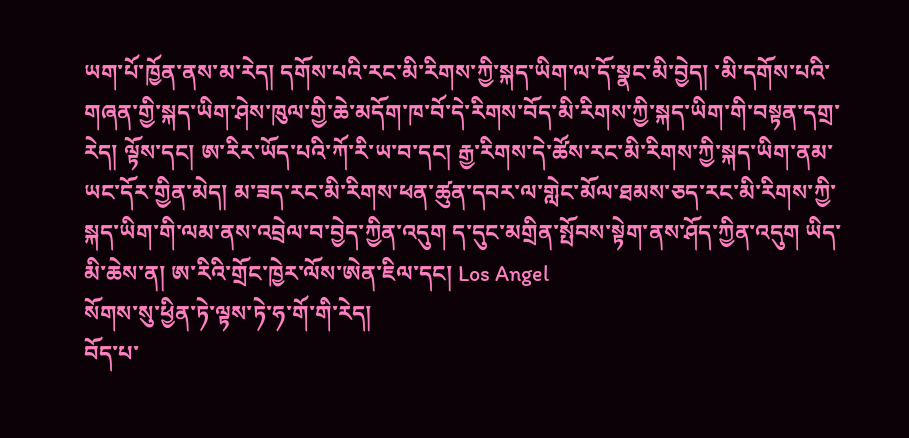ཡག་པོ་ཁྱོན་ནས་མ་རེད། དགོས་པའི་རང་མི་རིགས་ཀྱི་སྐད་ཡིག་ལ་དོ་སྣང་མི་བྱེད། ་མི་དགོས་པའི་གཞན་གྱི་སྐད་ཡིག་ཤེས་ཁུལ་གྱི་ཆེ་མདོག་ཁ་བོ་དེ་རིགས་བོད་མི་རིགས་ཀྱི་སྐད་ཡིག་གི་བསྟན་དགྲ་རེད། ལྟོས་དང། ཨ་རིར་ཡོད་པའི་ཀོ་རི་ཡ་བ་དང། རྒྱ་རིགས་དེ་ཚོས་རང་མི་རིགས་ཀྱི་སྐད་ཡིག་ནམ་ཡང་དོར་གྱིན་མེད། མ་ཟད་རང་མི་རིགས་ཕན་ཚུན་དབར་ལ་གླེང་མོལ་ཐམས་ཅད་རང་མི་རིགས་ཀྱི་སྐད་ཡིག་གི་ལམ་ནས་འབྲེལ་བ་བྱེད་ཀྱིན་འདུག ད་དུང་མགྲིན་སྤོབས་སྟེག་ནས་ཤོད་ཀྱིན་འདུག ཡིད་མི་ཆེས་ན། ཨ་རིའི་གྲོང་ཁྱེར་ལོས་ཨེན་ཇིལ་དང། Los Angel
སོགས་སུ་ཕྱིན་ཏེ་ལྟས་ཏེ་ཧ་གོ་གི་རེད།
བོད་པ་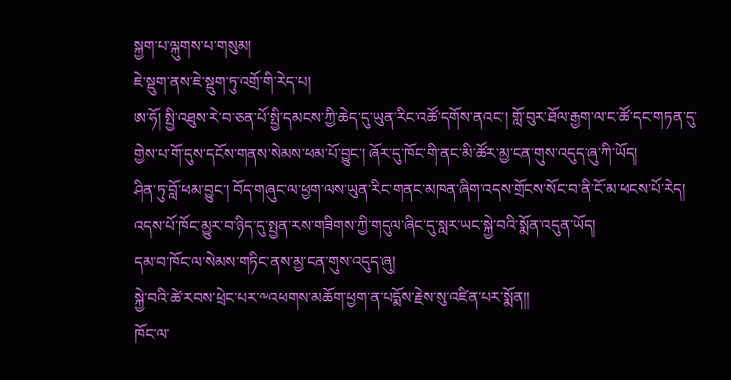སྐྱག་པ་ལྐུགས་པ་གསུམ།
ཇེ་སྡུག་ནས་ཇེ་སྡུག་ཏུ་འགྲོ་གི་རེད་པ།
ཨ་ཧོ། སྤྱི་འཐུས་རེ་བ་ཅན་པོ་སྤྱི་དམངས་ཀྱི་ཆེད་དུ་ཡུན་རིང་འཚོ་དགོས་ནའང་། གློ་བུར་ཐོལ་རྒྱག་ལ་ང་ཚོ་དང་གཏན་དུ་གྱེས་པ་གོ་དུས་དངོས་གནས་སེམས་ཕམ་པོ་བྱུང་། ཞོར་དུ་ཁོང་གི་ནང་མི་ཚོར་མྱ་ངན་གུས་འདུད་ཞུ་ཀི་ཡོད།
ཤིན་ཏུ་བློ་ཕམ་བྱུང་། བོད་གཞུང་ལ་ཕྱག་ལས་ཡུན་རིང་གནང་མཁན་ཞིག་འདས་གྲོངས་སོང་བ་ནི་ངོ་མ་ཕངས་པོ་རེད། འདས་པོ་ཁོང་མྱུར་བ་ཉིད་དུ་སྤྱན་རས་གཟིགས་ཀྱི་གདུལ་ཞིང་དུ་སླར་ཡང་སྐྱེ་བའི་སྨོན་འདུན་ཡོད།
དམ་བ་ཁོང་ལ་སེམས་གཏིང་ནས་མྱ་ངན་གུས་འདུད་ཞུ།
སྐྱེ་བའི་ཚེ་རབས་ཕྲེང་པར་༸འཕགས་མཆོག་ཕྱག་ན་པདྨོས་རྗེས་སུ་འཛིན་པར་སྨོན།།
ཁོང་ལ་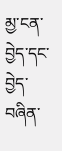མྱ་ངན་བྱེད་དང་བྱེད་བཞིན་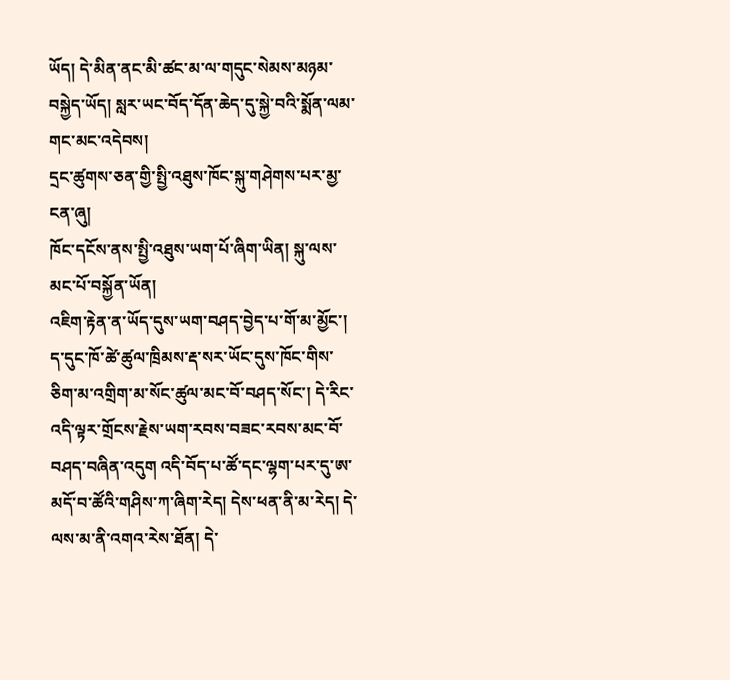ཡོད། དེ་མིན་ནང་མི་ཚང་མ་ལ་གདུང་སེམས་མཉམ་བསྐྱེད་ཡོད། སླར་ཡང་བོད་དོན་ཆེད་དུ་སྐྱེ་བའི་སྨོན་ལམ་གང་མང་འདེབས།
དྲང་ཚུགས་ཅན་གྱི་སྤྱི་འཐུས་ཁོང་སྐུ་གཤེགས་པར་མྱ་ངན་ཞུ།
ཁོང་དངོས་ནས་སྤྱི་འཐུས་ཡག་པོ་ཞིག་ཡིན། སྐུ་ལས་མང་པོ་བསྐྱོན་ཡོན།
འཇིག་རྟེན་ན་ཡོད་དུས་ཡག་བཤད་བྱེད་པ་གོ་མ་མྱོང་། ད་དུང་ཁོ་ཚེ་ཚུལ་ཁྲིམས་རྡ་སར་ཡོང་དུས་ཁོང་གིས་ཅིག་མ་འགྲིག་མ་སོང་ཚུལ་མང་བོ་བཤད་སོང་། དེ་རིང་འདི་ལྟར་གྲོངས་རྗེས་ཡག་རབས་བཟང་རབས་མང་བོ་བཤད་བཞིན་འདུག འདི་བོད་པ་ཚོ་དང་ལྷག་པར་དུ་ཨ་མདོ་བ་ཚོའི་གཤིས་ཀ་ཞིག་རེད། དེས་ཕན་ནི་མ་རེད། དེ་ལས་མ་ནི་འགའ་རེས་ཐོན། དེ་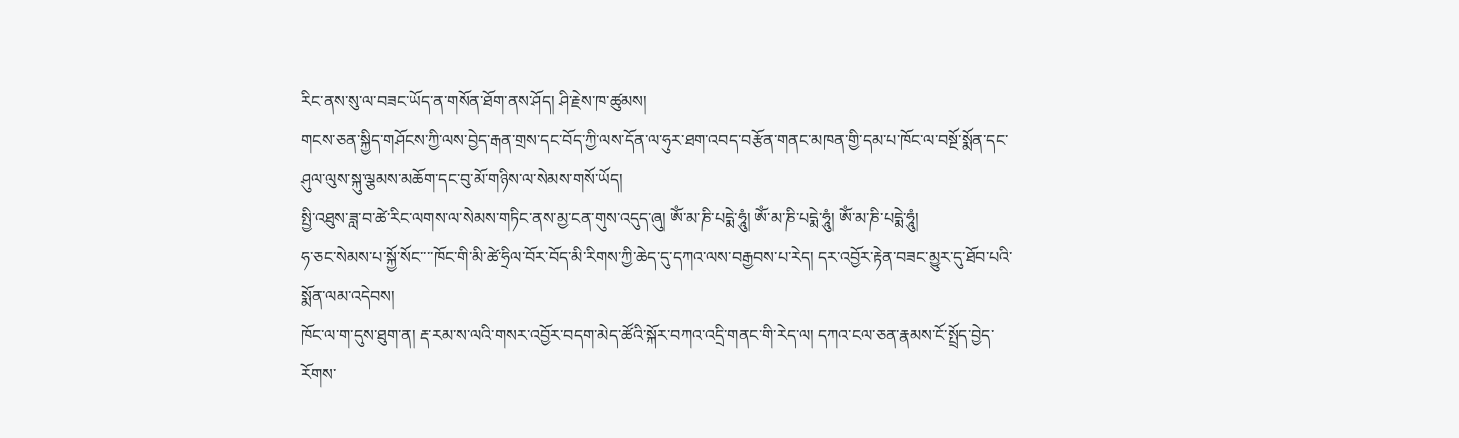རིང་ནས་སུ་ལ་བཟང་ཡོད་ན་གསོན་ཐོག་ནས་ཤོད། ཤི་རྗེས་ཁ་ཚུམས།
གངས་ཅན་སྐྱིད་གཤོངས་ཀྱི་ལས་བྱེད་རྒན་གྲས་དང་བོད་ཀྱི་ལས་དོན་ལ་ཧུར་ཐག་འབད་བརྩོན་གནང་མཁན་གྱི་དམ་པ་ཁོང་ལ་བསྔོ་སྨོན་དང་ཤུལ་ལུས་སྐུ་ལྕམས་མཆོག་དང་བུ་མོ་གཉིས་ལ་སེམས་གསོ་ཡོད།
སྤྱི་འཐུས་ཟླ་བ་ཚེ་རིང་ལགས་ལ་སེམས་གཏིང་ནས་མྱ་ངན་གུས་འདུད་ཞུ། ཨོཾ་མ་ཎི་པདྨེ་ཧཱུཾ། ཨོཾ་མ་ཎི་པདྨེ་ཧཱུཾ། ཨོཾ་མ་ཎི་པདྨེ་ཧཱུཾ།
ཧ་ཅང་སེམས་པ་སྐྱོ་སོང་་་་ཁོང་གི་མི་ཚེ་ཧྲིལ་བོར་བོད་མི་རིགས་ཀྱི་ཆེད་དུ་དཀའ་ལས་བརྒྱབས་པ་རེད། དར་འབྱོར་རྟེན་བཟང་མྱུར་དུ་ཐོབ་པའི་སྨོན་ལམ་འདེབས།
ཁོང་ལ་ག་དུས་ཐུག་ན། རྡ་རམ་ས་ལའི་གསར་འབྱོར་བདག་མེད་ཚོའི་སྐོར་བཀའ་འདྲི་གནང་གི་རེད་ལ། དཀའ་ངལ་ཅན་རྣམས་ངོ་སྤྲོད་བྱེད་རོགས་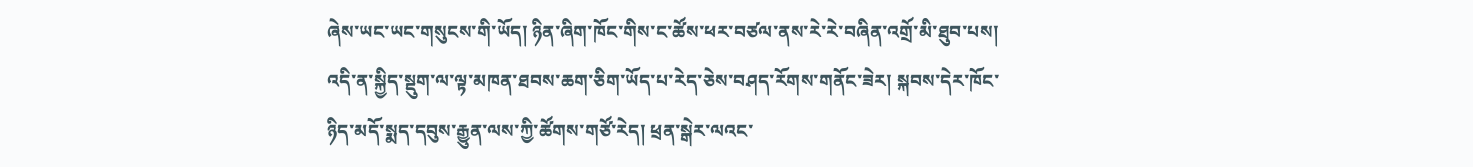ཞེས་ཡང་ཡང་གསུངས་གི་ཡོད། ཉིན་ཞིག་ཁོང་གིས་ང་ཚོས་ཕར་བཙལ་ནས་རེ་རེ་བཞིན་འགྲོ་མི་ཐུབ་པས། འདི་ན་སྐྱིད་སྡུག་ལ་ལྟ་མཁན་ཐབས་ཆག་ཅིག་ཡོད་པ་རེད་ཅེས་བཤད་རོགས་གནོང་ཟེར། སྐབས་དེར་ཁོང་ཉིད་མདོ་སྨད་དབུས་རྒྱུན་ལས་ཀྱི་ཚོགས་གཙོ་རེད། ཕྲན་སྒེར་ལའང་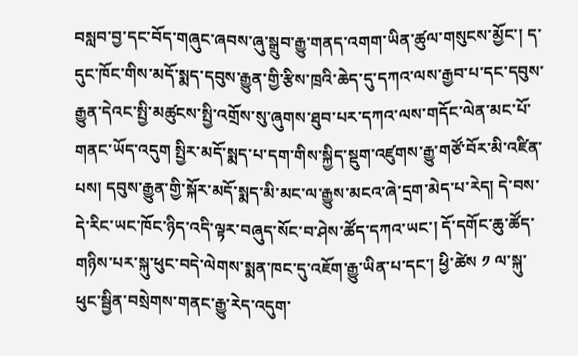བསླབ་བྱ་དང་བོད་གཞུང་ཞབས་ཞུ་སྒྲུབ་རྒྱུ་གནད་འགག་ཡིན་ཚུལ་གསུངས་མྱོང་། ད་དུང་ཁོང་གིས་མདོ་སྨད་དབུས་རྒྱུན་གྱི་རྩིས་ཁྲའི་ཆེད་དུ་དཀའ་ལས་རྒྱབ་པ་དང་དབུས་རྒྱུན་དེའང་སྤྱི་མཚུངས་སྤྱི་འགྲོས་སུ་ཞུགས་ཐུབ་པར་དཀའ་ལས་གདོང་ལེན་མང་པོ་གནང་ཡོད་འདུག སྤྱིར་མདོ་སྨད་པ་དག་གིས་སྐྱིད་སྡུག་འཛུགས་རྒྱུ་གཙོ་བོར་མི་འཛིན་པས། དབུས་རྒྱུན་གྱི་སྐོར་མདོ་སྨད་མི་མང་ལ་རྒྱུས་མངའ་ཞེ་དྲག་མེད་པ་རེད། དེ་བས་དེ་རིང་ཡང་ཁོང་ཉིད་འདི་ལྟར་བཞུད་སོང་བ་ཤེས་ཚོད་དཀའ་ཡང་། དོ་དགོང་ཆུ་ཚོད་གཉིས་པར་སྐུ་ཕུང་བདེ་ལེགས་སྨན་ཁང་དུ་འཇོག་རྒྱུ་ཡིན་པ་དང་། ཕྱི་ཚེས ༡ ལ་སྐུ་ཕུང་སྦྱིན་བསྲེགས་གནང་རྒྱུ་རེད་འདུག་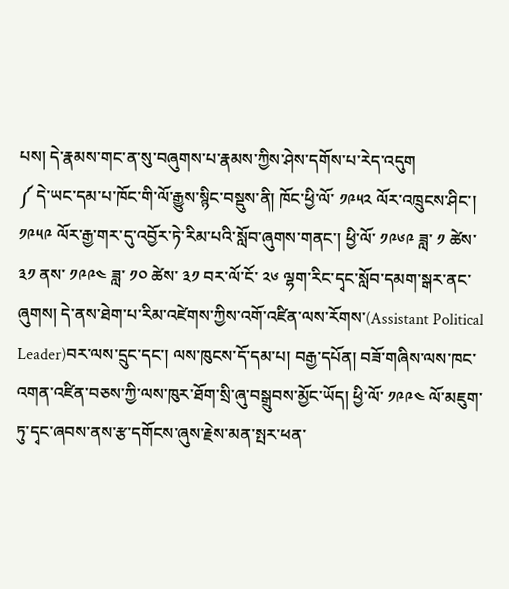པས། དེ་རྣམས་གང་ན་སུ་བཞུགས་པ་རྣམས་ཀྱིས་ཤེས་དགོས་པ་རེད་འདུག
༼ དེ་ཡང་དམ་པ་ཁོང་གི་ལོ་རྒྱུས་སྙིང་བསྡུས་ནི། ཁོང་ཕྱི་ལོ་ ༡༩༥༢ ལོར་འཁྲུངས་ཤིང་། ༡༩༥༩ ལོར་རྒྱ་གར་དུ་འབྱོར་ཏེ་རིམ་པའི་སློབ་ཞུགས་གནང་། ཕྱི་ལོ་ ༡༩༦༩ ཟླ་ ༡ ཚེས་ ༣༡ ནས་ ༡༩༩༤ ཟླ་ ༡༠ ཚེས་ ༣༡ བར་ལོ་ངོ་ ༢༦ ལྷག་རིང་དྭང་སློབ་དམག་སྒར་ནང་ཞུགས། དེ་ནས་ཐེག་པ་རིམ་འཛེགས་ཀྱིས་འགོ་འཛིན་ལས་རོགས་(Assistant Political Leader)བར་ལས་དྲུང་དང་། ལས་ཁུངས་དོ་དམ་པ། བརྒྱ་དཔོན། བཟོ་གཞིས་ལས་ཁང་འགན་འཛིན་བཅས་ཀྱི་ལས་ཁུར་ཐོག་སྲི་ཞུ་བསྒྲུབས་མྱོང་ཡོད། ཕྱི་ལོ་ ༡༩༩༤ ལོ་མཇུག་ཏུ་དྭང་ཞབས་ནས་རྩ་དགོངས་ཞུས་རྗེས་མན་སྤར་ཕན་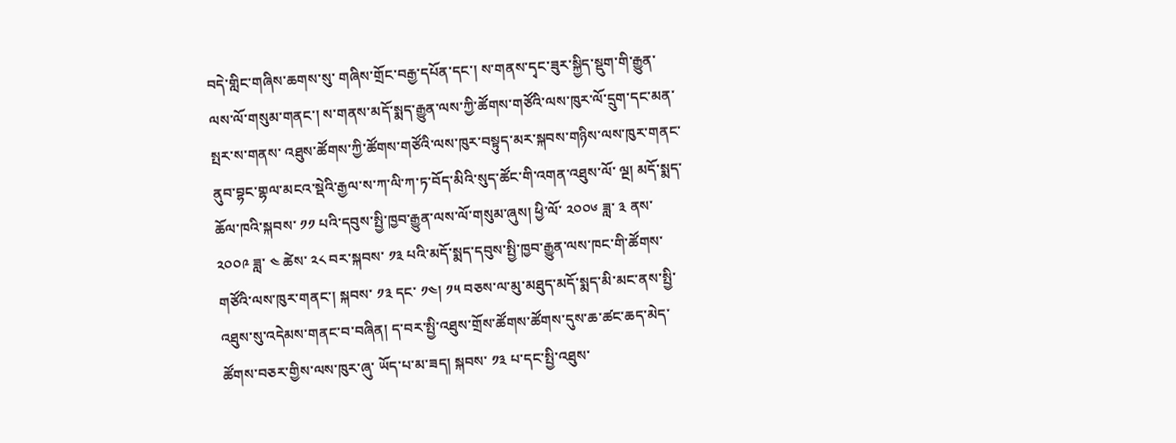བདེ་གླིང་གཞིས་ཆགས་སུ་ གཞིས་གྲོང་བརྒྱ་དཔོན་དང་། ས་གནས་དྭང་ཟུར་སྐྱིད་སྡུག་གི་རྒྱུན་ལས་ལོ་གསུམ་གནང་། ས་གནས་མདོ་སྨད་རྒྱུན་ལས་ཀྱི་ཚོགས་གཙོའི་ལས་ཁུར་ལོ་དྲུག་དང་མན་སྤར་ས་གནས་ འཐུས་ཚོགས་ཀྱི་ཚོགས་གཙོའི་ལས་ཁུར་བསྟུད་མར་སྐབས་གཉིས་ལས་ཁུར་གནང་
ནུབ་བྷང་གྷལ་མངའ་སྡེའི་རྒྱལ་ས་ཀ་ལི་ཀ་ཏ་བོད་མིའི་སུད་ཚོང་གི་འགན་འཐུས་ལོ་ ལྔ། མདོ་སྨད་ཆོལ་ཁའི་སྐབས་ ༡༡ པའི་དབུས་སྤྱི་ཁྱབ་རྒྱུན་ལས་ལོ་གསུམ་ཞུས། ཕྱི་ལོ་ ༢༠༠༦ ཟླ་ ༣ ནས་ ༢༠༠༩ ཟླ་ ༤ ཚེས་ ༢༨ བར་སྐབས་ ༡༣ པའི་མདོ་སྨད་དབུས་སྤྱི་ཁྱབ་རྒྱུན་ལས་ཁང་གི་ཚོགས་གཙོའི་ལས་ཁུར་གནང་། སྐབས་ ༡༣ དང་ ༡༤། ༡༥ བཅས་ལ་མུ་མཐུད་མདོ་སྨད་མི་མང་ནས་སྤྱི་འཐུས་སུ་འདེམས་གནང་བ་བཞིན། ད་བར་སྤྱི་འཐུས་གྲོས་ཚོགས་ཚོགས་དུས་ཆ་ཚང་ཆད་མེད་ཚོགས་བཅར་གྱིས་ལས་ཁུར་ཞུ་ ཡོད་པ་མ་ཟད། སྐབས་ ༡༣ པ་དང་སྤྱི་འཐུས་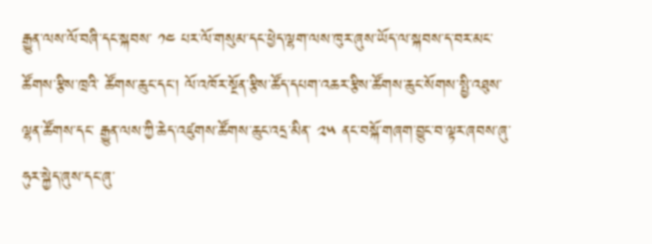རྒྱུན་ལས་ལོ་བཞི་དང་སྐབས་ ༡༤ པར་ལོ་གསུམ་དང་ཕྱེད་ལྷག་ལས་ཁུར་ཞུས་ཡོད་ལ་སྐབས་ད་བར་མང་ཚོགས་རྩིས་ཁྲའི་ ཚོགས་ཆུང་དང་། ལོ་འཁོར་སྔོན་རྩིས་ཚོད་དཔག་འཆར་རྩིས་ཚོགས་ཆུང་སོགས་སྤྱི་འཐུས་ལྷན་ཚོགས་དང་ རྒྱུན་ལས་ཀྱི་ཆེད་འཛུགས་ཚོགས་ཆུང་འདྲ་མིན་ ༢༥ ནང་བསྐོ་གཞག་བྱུང་བ་ལྟར་ཞབས་ཞུ་ཧུར་སྐྱེད་ཞུས་དང་ཞུ་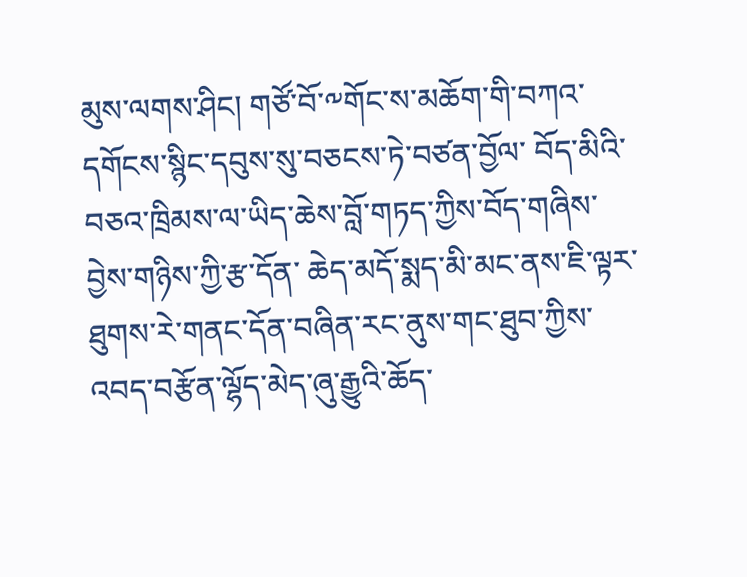མུས་ལགས་ཤིང། གཙོ་བོ་༸གོང་ས་མཆོག་གི་བཀའ་དགོངས་སྙིང་དབུས་སུ་བཅངས་ཏེ་བཙན་བྱོལ་ བོད་མིའི་བཅའ་ཁྲིམས་ལ་ཡིད་ཆེས་བློ་གཏད་ཀྱིས་བོད་གཞིས་བྱེས་གཉིས་ཀྱི་རྩ་དོན་ ཆེད་མདོ་སྨད་མི་མང་ནས་ཇི་ལྟར་ཐུགས་རེ་གནང་དོན་བཞིན་རང་ནུས་གང་ཐུབ་ཀྱིས་འབད་བརྩོན་ལྷོད་མེད་ཞུ་རྒྱུའི་ཆོད་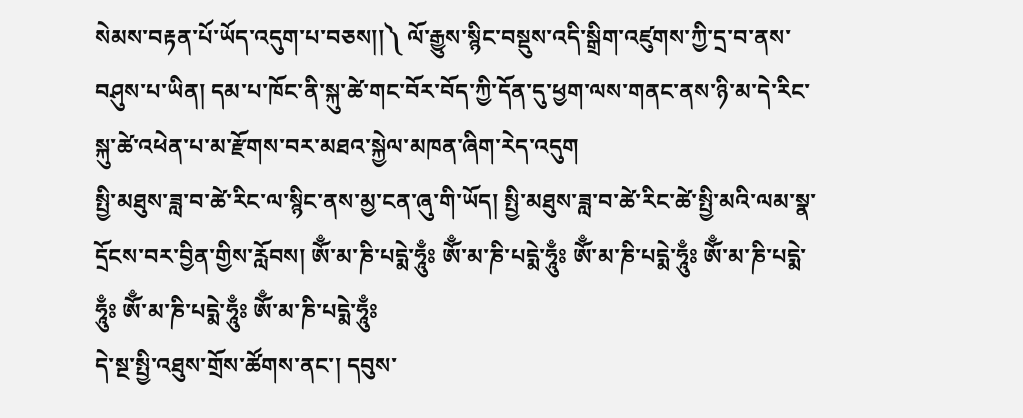སེམས་བརྟན་པོ་ཡོད་འདུག་པ་བཅས།།༽ ལོ་རྒྱུས་སྙིང་བསྡུས་འདི་སྒྲིག་འཛུགས་ཀྱི་དྲ་བ་ནས་བཤུས་པ་ཡིན། དམ་པ་ཁོང་ནི་སྐུ་ཚེ་གང་བོར་བོད་ཀྱི་དོན་དུ་ཕྱག་ལས་གནང་ནས་ཉི་མ་དེ་རིང་སྐུ་ཚེ་འཕེན་པ་མ་རྫོགས་བར་མཐའ་སྐྱེལ་མཁན་ཞིག་རེད་འདུག
སྤྱི་མཐུས་ཟླ་བ་ཚེ་རིང་ལ་སྙིང་ནས་མྱ་ངན་ཞུ་གི་ཡོད། སྤྱི་མཐུས་ཟླ་བ་ཚེ་རིང་ཚེ་སྤྱི་མའི་ལམ་སྣ་དྲོངས་བར་བྱིན་གྱིས་རློབས། ཨོྃ་མ་ཎི་པདྨེ་ཧཱུྃཿ ཨོྃ་མ་ཎི་པདྨེ་ཧཱུྃཿ ཨོྃ་མ་ཎི་པདྨེ་ཧཱུྃཿ ཨོྃ་མ་ཎི་པདྨེ་ཧཱུྃཿ ཨོྃ་མ་ཎི་པདྨེ་ཧཱུྃཿ ཨོྃ་མ་ཎི་པདྨེ་ཧཱུྃཿ
དེ་སྔ་སྤྱི་འཐུས་གྲོས་ཚོགས་ནང་། དབུས་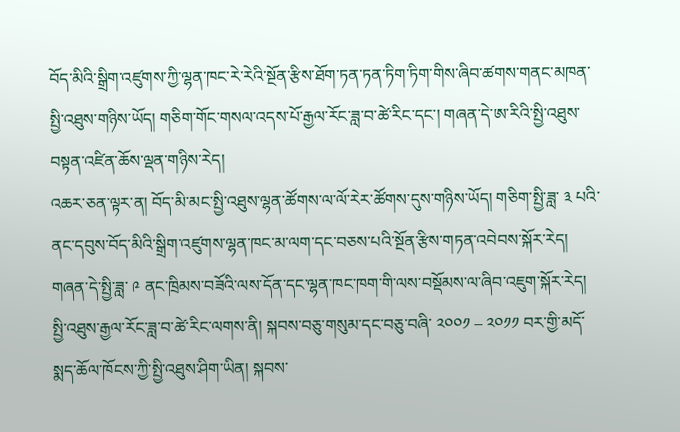བོད་མིའི་སྒྲིག་འཛུགས་ཀྱི་ལྷན་ཁང་རེ་རེའི་སྔོན་རྩིས་ཐོག་ཏན་ཏན་ཏིག་ཏིག་གིས་ཞིབ་ཚགས་གནང་མཁན་སྤྱི་འཐུས་གཉིས་ཡོད། གཅིག་གོང་གསལ་འདས་པོ་རྒྱལ་རོང་ཟླ་བ་ཚེ་རིང་དང་། གཞན་དེ་ཨ་རིའི་སྤྱི་འཐུས་བསྟན་འཛིན་ཆོས་ལྡན་གཉིས་རེད།
འཆར་ཅན་ལྟར་ན། བོད་མི་མང་སྤྱི་འཐུས་ལྷན་ཚོགས་ལ་ལོ་རེར་ཚོགས་དུས་གཉིས་ཡོད། གཅིག་སྤྱི་ཟླ་ ༣ པའི་ནང་དབུས་བོད་མིའི་སྒྲིག་འཛུགས་ལྷན་ཁང་མ་ལག་དང་བཅས་པའི་སྔོན་རྩིས་གཏན་འབེབས་སྐོར་རེད། གཞན་དེ་སྤྱི་ཟླ་ ༩ ནང་ཁྲིམས་བཟོའི་ལས་དོན་དང་ལྷན་ཁང་ཁག་གི་ལས་བསྡོམས་ལ་ཞིབ་འཇུག་སྐོར་རེད།
སྤྱི་འཐུས་རྒྱལ་རོང་ཟླ་བ་ཚེ་རིང་ལགས་ནི། སྐབས་བཅུ་གསུམ་དང་བཅུ་བཞི་ ༢༠༠༡ – ༢༠༡༡ བར་གྱི་མདོ་སྨད་ཆོལ་ཁོངས་ཀྱི་སྤྱི་འཐུས་ཤིག་ཡིན། སྐབས་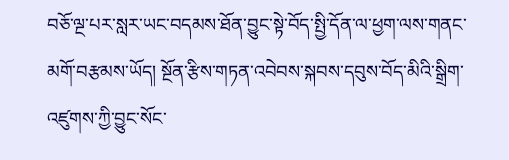བཅོ་ལྔ་པར་སླར་ཡང་བདམས་ཐོན་བྱུང་སྟེ་བོད་སྤྱི་དོན་ལ་ཕྱག་ལས་གནང་མགོ་བརྩམས་ཡོད། སྔོན་རྩིས་གཏན་འབེབས་སྐབས་དབུས་བོད་མིའི་སྒྲིག་འཛུགས་ཀྱི་བྱུང་སོང་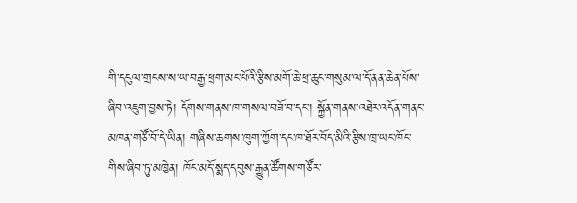གི་དངུལ་གྲངས་ས་ཡ་བརྒྱ་ཕྲག་མང་པོའི་རྩིས་མགོ་ཆེ་ཕྲ་ཆུང་གསུམ་ལ་དོ་ནན་ཆེན་པོས་ཞིབ་འཇུག་བྱས་ཏེ། དོགས་གནས་ཁ་གསལ་བཟོ་བ་དང་། སྐྱོན་གནས་འཐེར་འདོན་གནང་མཁན་གཙོ་བོ་དེ་ཡིན། གཞིས་ཆགས་ཁུག་ཀྱོག་དང་ཁ་ཐོར་བོད་མིའི་རྩིས་ཁྲ་ཡང་ཁོང་གིས་ཞིབ་ཏུ་མཁྱེན། ཁོང་མདོ་སྨད་དབུས་རྒྱུན་ཚོགས་གཙོར་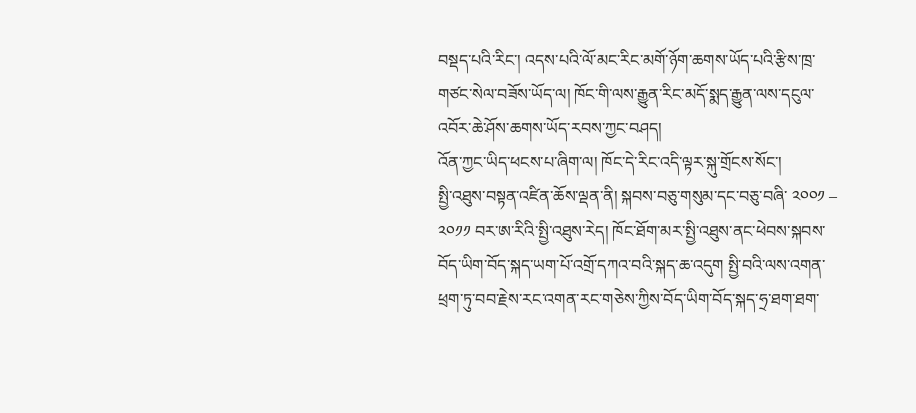བསྡད་པའི་རིང་། འདས་པའི་ལོ་མང་རིང་མགོ་ཉོག་ཆགས་ཡོད་པའི་རྩིས་ཁྲ་གཙང་སེལ་བཟོས་ཡོད་ལ། ཁོང་གི་ལས་རྒྱུན་རིང་མདོ་སྨད་རྒྱུན་ལས་དངུལ་འབོར་ཆེ་ཤོས་ཆགས་ཡོད་རབས་ཀྱང་བཤད།
འོན་ཀྱང་ཡིད་ཕངས་པ་ཞིག་ལ། ཁོང་དེ་རིང་འདི་ལྟར་སྐུ་གྲོངས་སོང་།
སྤྱི་འཐུས་བསྟན་འཛིན་ཆོས་ལྡན་ནི། སྐབས་བཅུ་གསུམ་དང་བཅུ་བཞི་ ༢༠༠༡ – ༢༠༡༡ བར་ཨ་རིའི་སྤྱི་འཐུས་རེད། ཁོང་ཐོག་མར་སྤྱི་འཐུས་ནང་ཕེབས་སྐབས་བོད་ཡིག་བོད་སྐད་ཡག་པོ་འགྲོ་དཀའ་བའི་སྐད་ཆ་འདུག སྤྱི་བའི་ལས་འགན་ཕྲག་ཏུ་བབ་རྗེས་རང་འགན་རང་གཅེས་ཀྱིས་བོད་ཡིག་བོད་སྐད་ཧྲ་ཐག་ཐག་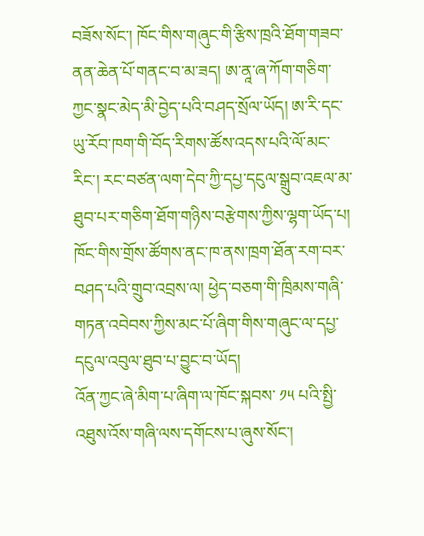བཟོས་སོང་། ཁོང་གིས་གཞུང་གི་རྩིས་ཁྲའི་ཐོག་གཟབ་ནན་ཆེན་པོ་གནང་བ་མ་ཟད། ཨ་ནཱ་ཞ་ཀོག་གཅིག་ཀྱང་སྣང་མེད་མི་བྱེད་པའི་བཤད་སྲོལ་ཡོད། ཨ་རི་དང་ཡུ་རོབ་ཁག་གི་བོད་རིགས་ཚོས་འདས་པའི་ལོ་མང་རིང་། རང་བཙན་ལག་དེབ་ཀྱི་དཔྱ་དངུལ་སྒྲུབ་འཇལ་མ་ཐུབ་པར་གཅིག་ཐོག་གཉིས་བརྩེགས་ཀྱིས་ལྷག་ཡོད་པ། ཁོང་གིས་གྲོས་ཚོགས་ནང་ཁ་ནས་ཁྲག་ཐོན་རག་བར་བཤད་པའི་གྲུབ་འབྲས་ལ། ཕྱེད་བཅག་གི་ཁྲིམས་གཞི་གཏན་འབེབས་ཀྱིས་མང་པོ་ཞིག་གིས་གཞུང་ལ་དཔྱ་དངུལ་འབུལ་ཐུབ་པ་བྱུང་བ་ཡོད།
འོན་ཀྱང་ཞེ་མིག་པ་ཞིག་ལ་ཁོང་སྐབས་ ༡༥ པའི་སྤྱི་འཐུས་འོས་གཞི་ལས་དགོངས་པ་ཞུས་སོང་།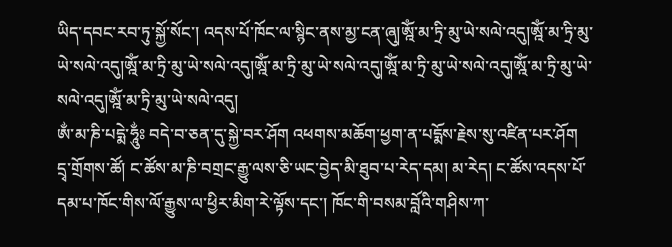ཡིད་དབང་རབ་ཏུ་སྐྱོ་སོང་། འདས་པོ་ཁོང་ལ་སྙིང་ནས་མྱ་ངན་ཞུ།ཨྰོཾ་མ་ཏྲི་མུ་ཡེ་སལེ་འདུ།ཨྰོཾ་མ་ཏྲི་མུ་ཡེ་སལེ་འདུ།ཨྰོཾ་མ་ཏྲི་མུ་ཡེ་སལེ་འདུ།ཨྰོཾ་མ་ཏྲི་མུ་ཡེ་སལེ་འདུ།ཨྰོཾ་མ་ཏྲི་མུ་ཡེ་སལེ་འདུ།ཨྰོཾ་མ་ཏྲི་མུ་ཡེ་སལེ་འདུ།ཨྰོཾ་མ་ཏྲི་མུ་ཡེ་སལེ་འདུ།
ཨྂ་མ་ཎི་པདྨེ་ཧཱུྂཿ བདེ་བ་ཅན་དུ་སྐྱེ་བར་ཤོག འཕགས་མཆོག་ཕྱག་ན་པདྨོས་རྗེས་སུ་འཛིན་པར་ཤོག
དྲྭ་གྲོགས་ཚོ། ང་ཚོས་མ་ཎི་བགྲང་རྒྱུ་ལས་ཅི་ཡང་བྱེད་མི་ཐུབ་པ་རེད་དམ། མ་རེད། ང་ཚོས་འདས་པོ་དམ་པ་ཁོང་གིས་ལོ་རྒྱུས་ལ་ཕྱིར་མིག་རེ་ལྟོས་དང་། ཁོང་གི་བསམ་བློའི་གཤིས་ཀ་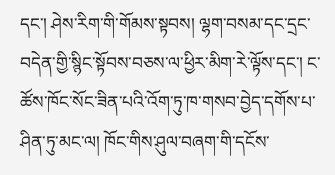དང་། ཤེས་རིག་གི་གོམས་སྟབས། ལྷག་བསམ་དང་དྲང་བདེན་གྱི་སྙིང་སྟོབས་བཅས་ལ་ཕྱིར་མིག་རེ་ལྟོས་དང་། ང་ཚོས་ཁོང་སོང་ཟིན་པའི་འོག་ཏུ་ཁ་གསབ་བྱེད་དགོས་པ་ཤིན་ཏུ་མང་ལ། ཁོང་གིས་ཤུལ་བཞག་གི་དངོས་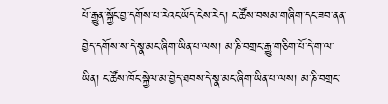པོ་རྒྱུན་སྐྱོང་བྱ་དགོས་པ་རེའང་ཡོད་ངེས་རེད། ང་ཚོས་བསམ་གཞིག་དང་ཟབ་ནན་བྱེད་དགོས་ས་དེ་སྣ་མང་ཞིག་ཡིན་པ་ལས། མ་ཎི་བགྲང་རྒྱུ་གཅིག་པོ་དེ་ག་ལ་ཡིན། ང་ཚོས་ཁོང་སྐྱེལ་མ་བྱེད་ཐབས་དེ་སྣ་མང་ཞིག་ཡིན་པ་ལས། མ་ཎི་བགྲང་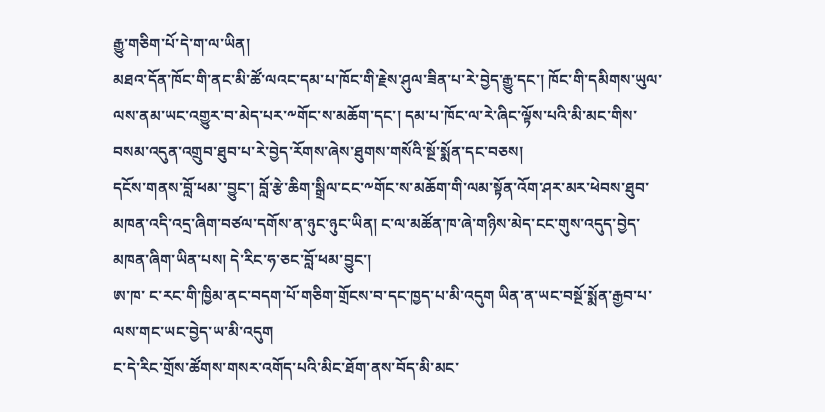རྒྱུ་གཅིག་པོ་དེ་ག་ལ་ཡིན།
མཐའ་དོན་ཁོང་གི་ནང་མི་ཚོ་ལའང་དམ་པ་ཁོང་གི་རྗེས་ཤུལ་ཟིན་པ་རེ་བྱེད་རྒྱུ་དང་། ཁོང་གི་དམིགས་ཡུལ་ལས་ནམ་ཡང་འགྱུར་བ་མེད་པར་༸གོང་ས་མཆོག་དང་། དམ་པ་ཁོང་ལ་རེ་ཞིང་ལྟོས་པའི་མི་མང་གིས་བསམ་འདུན་འགྲུབ་ཐུབ་པ་རེ་བྱེད་རོགས་ཞེས་ཐུགས་གསོའི་སྔོ་སྨོན་དང་བཅས།
དངོས་གནས་བློ་ཕམ་་བྱུང་། བློ་རྩེ་ཆིག་སྒྲིལ་ངང་༸གོང་ས་མཆོག་གི་ལམ་སྟོན་འོག་ཤར་མར་ཕེབས་ཐུབ་མཁན་འདི་འདྲ་ཞིག་བཙལ་དགོས་ན་ཉུང་ཉུང་ཡིན། ང་ལ་མཚོན་ཁ་ཞེ་གཉིས་མེད་ངང་གུས་འདུད་བྱེད་མཁན་ཞིག་ཡིན་པས། དེ་རིང་ཧ་ཅང་བློ་ཕམ་བྱུང་།
ཨ་ཁ་ ང་རང་གི་ཁྱིམ་ནང་བདག་པོ་གཅིག་གྲོངས་བ་དང་ཁྱད་པ་མི་འདུག ཡིན་ན་ཡང་བསྔོ་སྨོན་རྒྱབ་པ་ལས་གང་ཡང་བྱེད་ཡ་མི་འདུག
ང་དེ་རིང་གྲོས་ཚོགས་གསར་འགོད་པའི་མིང་ཐོག་ནས་བོད་མི་མང་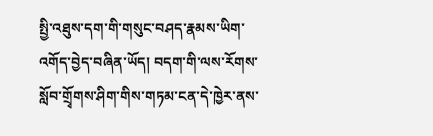སྤྱི་འཐུས་དག་གི་གསུང་བཤད་རྣམས་ཡིག་འགོད་བྱེད་བཞིན་ཡོད། བདག་གི་ལས་རོགས་སློབ་གྲྭོགས་ཤིག་གིས་གཏམ་ངན་དེ་ཁྱེར་ནས་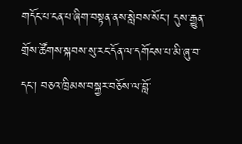གདོང་པ་ངན་པ་ཞིག་བསྟན་ནས་སླེབས་སོང་། དུས་རྒྱུན་གྲོས་ཚོགས་སྐབས་སུ་རང་དོན་ལ་དགོངས་པ་མི་ཞུ་བ་དང་། བཅའ་ཁྲིམས་བསྐྱར་བཅོས་ལ་བློ་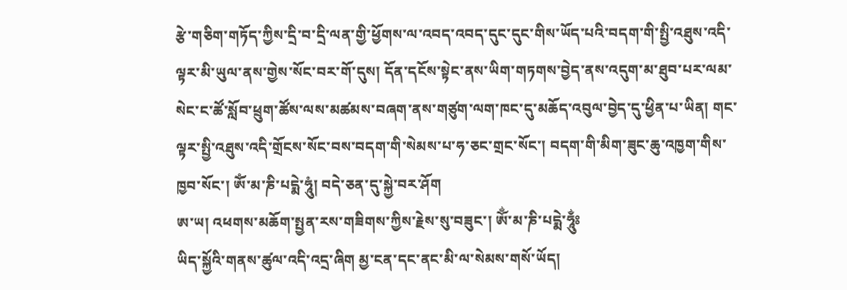རྩེ་གཅིག་གཏོད་ཀྱིས་དྲི་བ་དྲི་ལན་གྱི་ཕྱོགས་ལ་འབད་འབད་དུང་དུང་གིས་ཡོད་པའི་བདག་གི་སྤྱི་འཐུས་འདི་ལྟར་མི་ཡུལ་ནས་གྱེས་སོང་བར་གོ་དུས། དོན་དངོས་སྟེང་ནས་ཡིག་གཏགས་བྱེད་ནས་འདུག་མ་ཐུབ་པར་ལམ་སེང་ང་ཚོ་སློབ་ཕྲུག་ཚོས་ལས་མཚམས་བཞག་ནས་གཙུག་ལག་ཁང་དུ་མཆོད་འབུལ་བྱེད་དུ་ཕྱིན་པ་ཡིན། གང་ལྟར་སྤྱི་འཐུས་འདི་གྲོངས་སོང་བས་བདག་གི་སེམས་པ་ཧ་ཅང་གྲང་སོང་། བདག་གི་མིག་ཟུང་ཆུ་འཁྱག་གིས་ཁྱབ་སོང་། ཨོཾ་མ་ཎི་པདྨེ་ཧཱུཾ། བདེ་ཅན་དུ་སྐྱེ་བར་ཤོག
ཨ་ཡ། འཕགས་མཆོག་སྤྱན་རས་གཟིགས་ཀྱིས་རྗེས་སུ་བཟུང་། ཨོྂ་མ་ཎི་པདྨེ་ཧཱུྂཿ
ཡིད་སྐྱོའི་གནས་ཚུལ་འདི་འདྲ་ཞིག མྱ་ངན་དང་ནང་མི་ལ་སེམས་གསོ་ཡོད།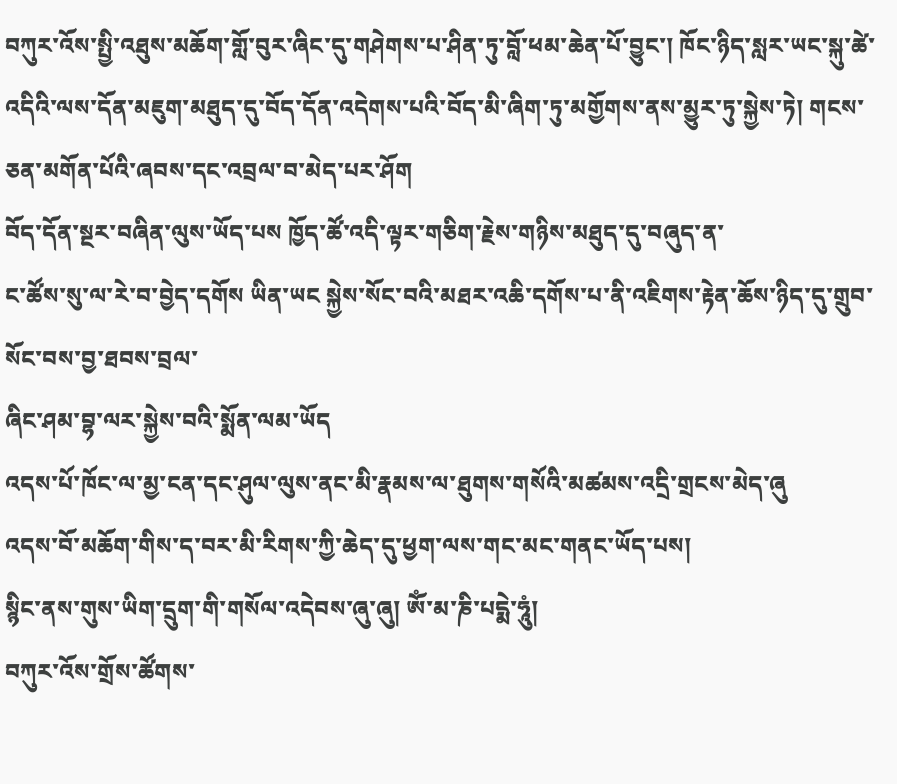བཀུར་འོས་སྤྱི་འཐུས་མཆོག་གློ་བུར་ཞིང་དུ་གཤེགས་པ་ཤིན་ཏུ་བློ་ཕམ་ཆེན་པོ་བྱུང་། ཁོང་ཉིད་སླར་ཡང་སྐུ་ཚེ་འདིའི་ལས་དོན་མཇུག་མཐུད་དུ་བོད་དོན་འདེགས་པའི་བོད་མི་ཞིག་ཏུ་མགྱོགས་ནས་མྱུར་ཏུ་སྐྱེས་ཏེ། གངས་ཅན་མགོན་པོའི་ཞབས་དང་འབྲལ་བ་མེད་པར་ཤོག
བོད་དོན་སྔར་བཞིན་ལུས་ཡོད་པས ཁྱོད་ཚོ་འདི་ལྟར་གཅིག་རྗེས་གཉིས་མཐུད་དུ་བཞུད་ན་
ང་ཚོས་སུ་ལ་རེ་བ་བྱེད་དགོས ཡིན་ཡང སྐྱེས་སོང་བའི་མཐར་འཆི་དགོས་པ་ནི་འཇིགས་རྟེན་ཆོས་ཉིད་དུ་གྲུབ་སོང་བས་བྱ་ཐབས་བྲལ་
ཞིང་ཤམ་བྷ་ལར་སྐྱེས་བའི་སྨོན་ལམ་ཡོད
འདས་པོ་ཁོང་ལ་མྱ་ངན་དང་ཤུལ་ལུས་ནང་མི་རྣམས་ལ་ཐུགས་གསོའི་མཚམས་འདྲི་གྲངས་མེད་ཞུ
འདས་བོ་མཆོག་གིས་ད་བར་མི་རིགས་ཀྱི་ཆེད་དུ་ཕྱག་ལས་གང་མང་གནང་ཡོད་པས།
སྙིང་ནས་གུས་ཡིག་དྲུག་གི་གསོལ་འདེབས་ཞུ་ཞུ། ཨོཾ་མ་ཎི་པདྨེ་ཧཱུཾ།
བཀུར་འོས་གྲོས་ཚོགས་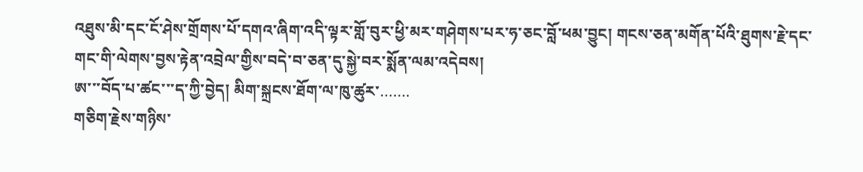འཐུས་མི་དང་ངོ་ཤེས་གྲོགས་པོ་དགའ་ཞིག་འདི་ལྟར་གློ་བུར་ཕྱི་མར་གཤེགས་པར་ཧ་ཅང་བློ་ཕམ་བྱུང། གངས་ཅན་མགོན་པོའི་ཐུགས་རྗེ་དང་གང་གི་ལེགས་བྱས་རྟེན་འབྲེལ་གྱིས་བདེ་བ་ཅན་དུ་སྐྱེ་བར་སྨོན་ལམ་འདེབས།
ཨ་་་བོད་པ་ཚང་་་ད་ཀྱི་བྱེད། མིག་སྐྲངས་ཐོག་ལ་ཁུ་ཚུར་…….
གཅིག་རྗེས་གཉིས་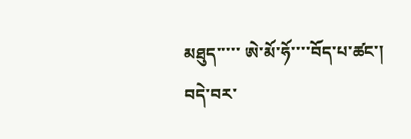མཐུད་་་་་ ཨེ་མོ་ཧོ་་་་བོད་པ་ཚང་།
བདེ་བར་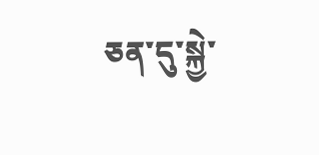ཅན་དུ་སྐྱེ་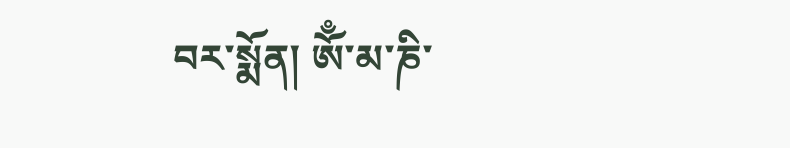བར་སྨོན། ཨོྃ་མ་ཎི་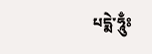པདྨེ་ཧཱུྃཿ